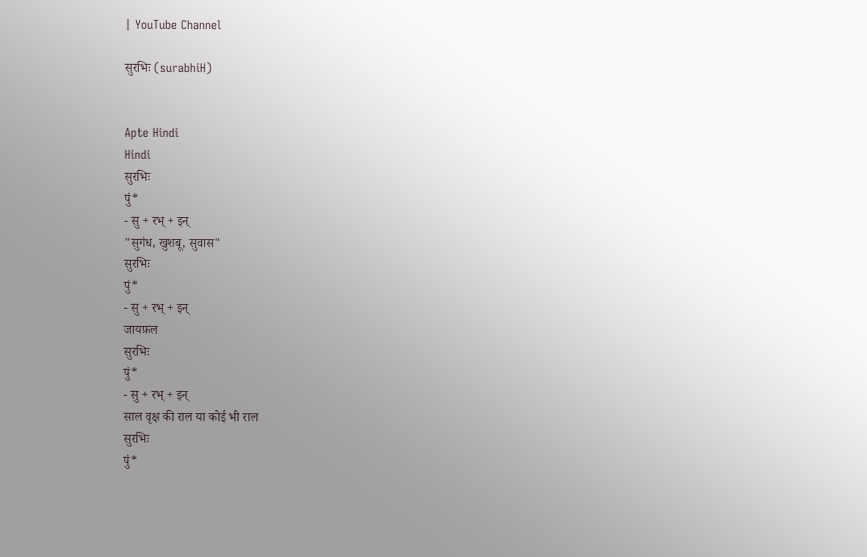| YouTube Channel

सुरभिः (surabhiH)


Apte Hindi
Hindi
सुरभिः
पुं*
- सु + रभ् + इन्
"सुगंध, खुशबू, सुवास"
सुरभिः
पुं*
- सु + रभ् + इन्
जायफ़ल
सुरभिः
पुं*
- सु + रभ् + इन्
साल वृक्ष की राल या कोई भी राल
सुरभिः
पुं*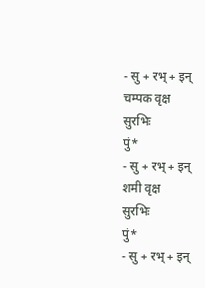- सु + रभ् + इन्
चम्पक वृक्ष
सुरभिः
पुं*
- सु + रभ् + इन्
शमी वृक्ष
सुरभिः
पुं*
- सु + रभ् + इन्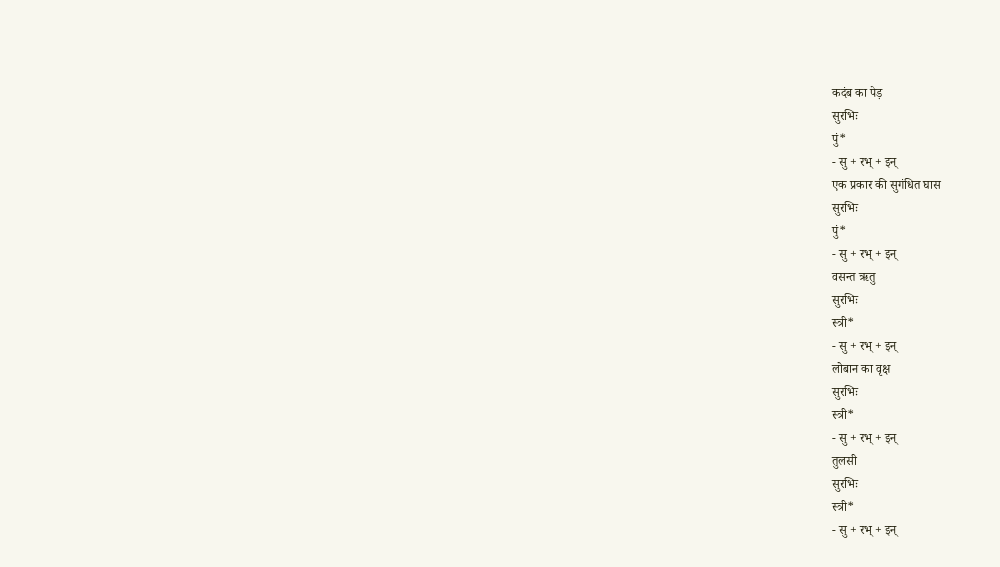कदंब का पेड़
सुरभिः
पुं*
- सु + रभ् + इन्
एक प्रकार की सुगंधित घास
सुरभिः
पुं*
- सु + रभ् + इन्
वसन्त ऋतु
सुरभिः
स्त्री*
- सु + रभ् + इन्
लोबान का वृक्ष
सुरभिः
स्त्री*
- सु + रभ् + इन्
तुलसी
सुरभिः
स्त्री*
- सु + रभ् + इन्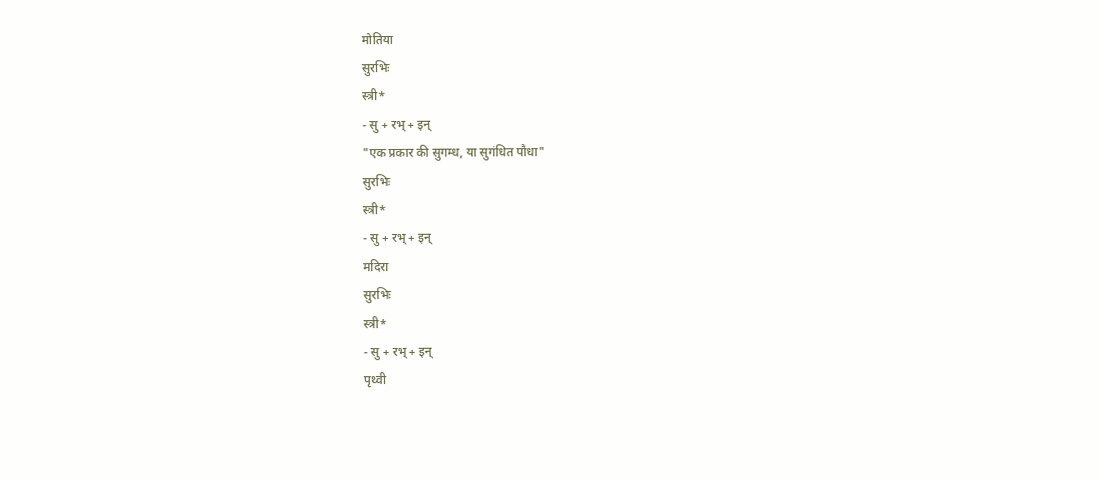मोतिया
सुरभिः
स्त्री*
- सु + रभ् + इन्
"एक प्रकार की सुगम्ध, या सुगंधित पौधा"
सुरभिः
स्त्री*
- सु + रभ् + इन्
मदिरा
सुरभिः
स्त्री*
- सु + रभ् + इन्
पृथ्वी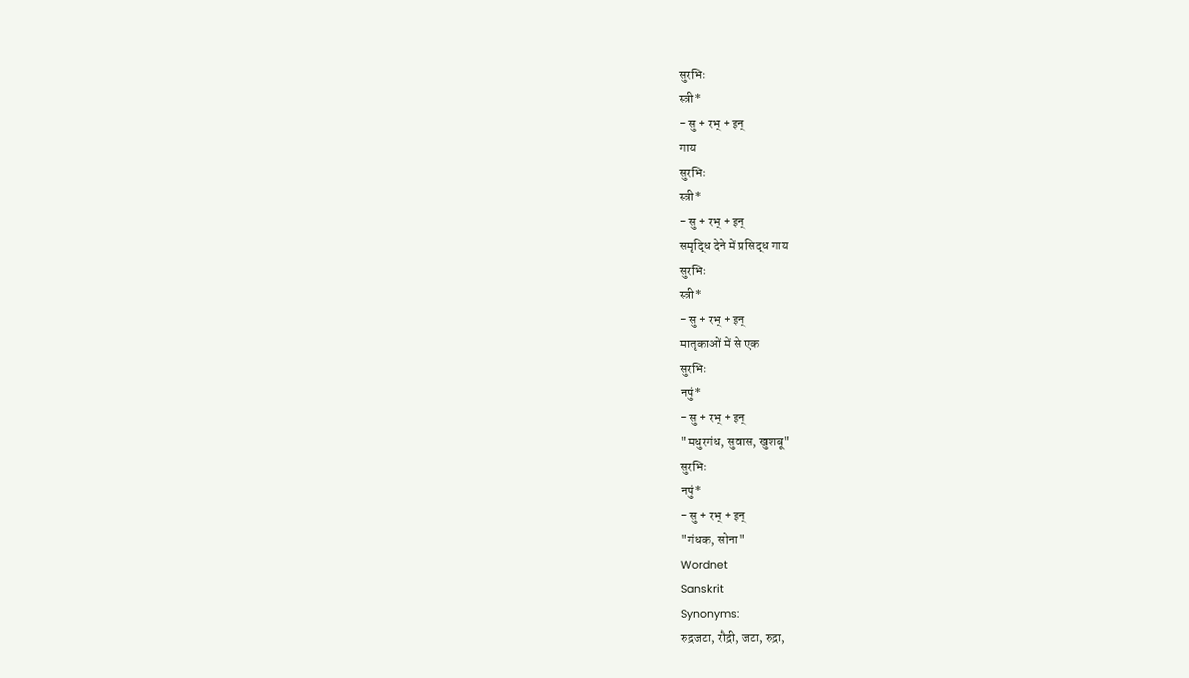सुरभिः
स्त्री*
- सु + रभ् + इन्
गाय
सुरभिः
स्त्री*
- सु + रभ् + इन्
समृद्धि देने में प्रसिद्ध गाय
सुरभिः
स्त्री*
- सु + रभ् + इन्
मातृकाओं में से एक
सुरभिः
नपुं*
- सु + रभ् + इन्
"मधुरगंध, सुवास, खुशबू"
सुरभिः
नपुं*
- सु + रभ् + इन्
"गंधक, सोना"
Wordnet
Sanskrit
Synonyms:
रुद्रजटा, रौद्री, जटा, रुद्रा,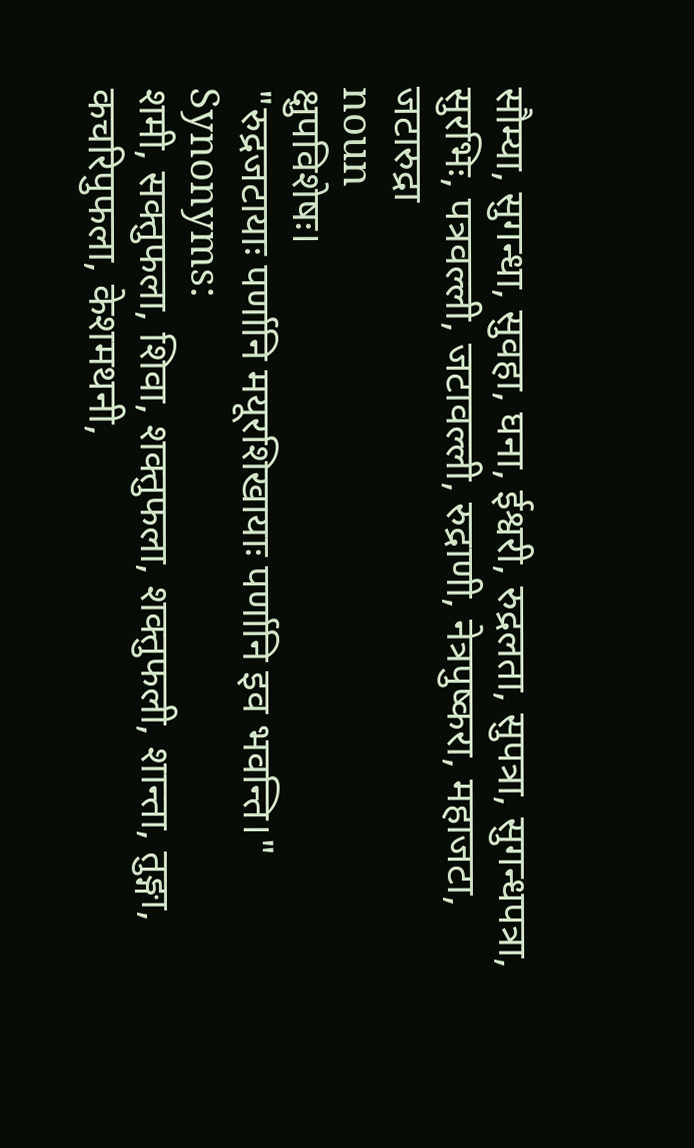सौम्या, सुगन्धा, सुवहा, घना, ईश्वरी, रुद्रलता, सुपत्रा, सुगन्धपत्रा, सुरभिः, पत्रवल्ली, जटावल्ली, रुद्राणी, नेत्रपुष्करा, महाजटा, जटारुद्रा
noun
क्षुपविशेषः।
"रुद्रजटायाः पर्णानि मयूरशिखायाः पर्णानि इव भवन्ति।"
Synonyms:
शमी, सक्तुफला, शिवा, शक्तुफला, शक्तुफली, शान्ता, तुङ्गा, कचरिपुफला, केशमथनी,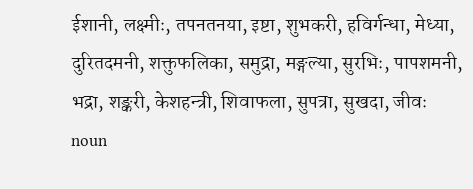ईशानी, लक्ष्मीः, तपनतनया, इष्टा, शुभकरी, हविर्गन्धा, मेध्या, दुरितदमनी, शक्तुफलिका, समुद्रा, मङ्गल्या, सुरभिः, पापशमनी, भद्रा, शङ्करी, केशहन्त्री, शिवाफला, सुपत्रा, सुखदा, जीवः
noun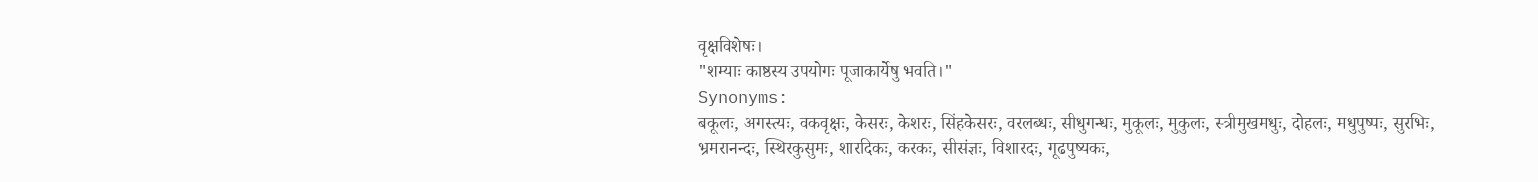वृक्षविशेषः।
"शम्याः काष्ठस्य उपयोगः पूजाकार्येषु भवति।"
Synonyms:
बकूलः, अगस्त्यः, वकवृक्षः, केसरः, केशरः, सिंहकेसरः, वरलब्धः, सीधुगन्धः, मुकूलः, मुकुलः, स्त्रीमुखमधुः, दोहलः, मधुपुष्पः, सुरभिः, भ्रमरानन्दः, स्थिरकुसुमः, शारदिकः, करकः, सीसंज्ञः, विशारदः, गूढपुष्यकः,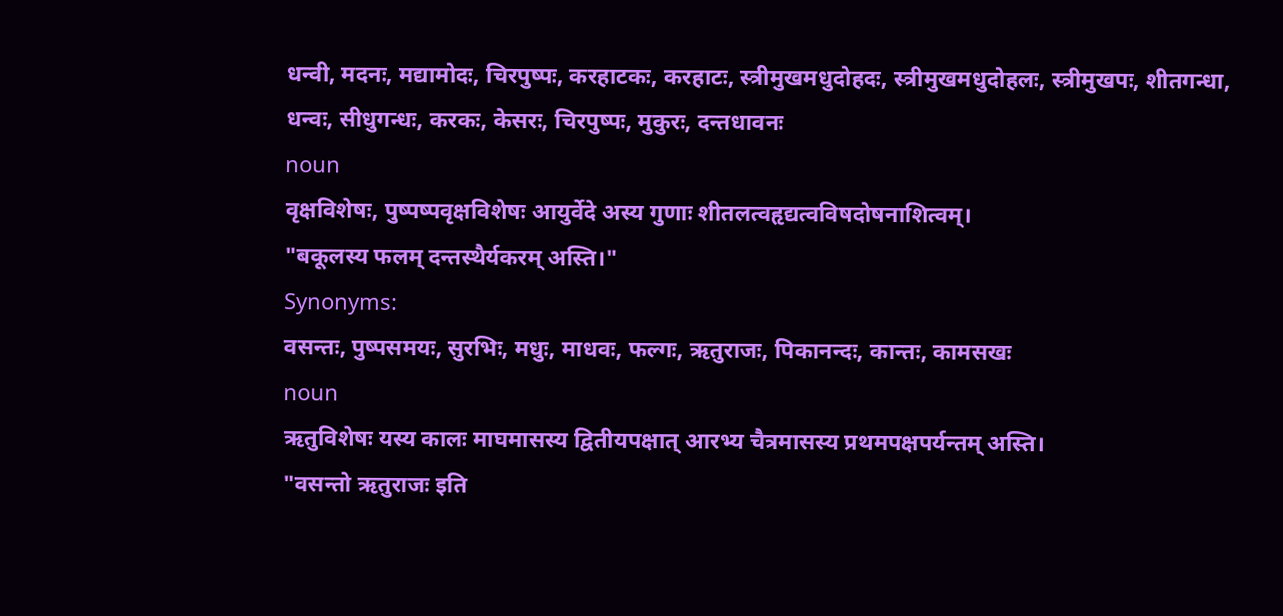धन्वी, मदनः, मद्यामोदः, चिरपुष्पः, करहाटकः, करहाटः, स्त्रीमुखमधुदोहदः, स्त्रीमुखमधुदोहलः, स्त्रीमुखपः, शीतगन्धा, धन्वः, सीधुगन्धः, करकः, केसरः, चिरपुष्पः, मुकुरः, दन्तधावनः
noun
वृक्षविशेषः, पुष्पष्पवृक्षविशेषः आयुर्वेदे अस्य गुणाः शीतलत्वहृद्यत्वविषदोषनाशित्वम्।
"बकूलस्य फलम् दन्तस्थैर्यकरम् अस्ति।"
Synonyms:
वसन्तः, पुष्पसमयः, सुरभिः, मधुः, माधवः, फल्गः, ऋतुराजः, पिकानन्दः, कान्तः, कामसखः
noun
ऋतुविशेषः यस्य कालः माघमासस्य द्वितीयपक्षात् आरभ्य चैत्रमासस्य प्रथमपक्षपर्यन्तम् अस्ति।
"वसन्तो ऋतुराजः इति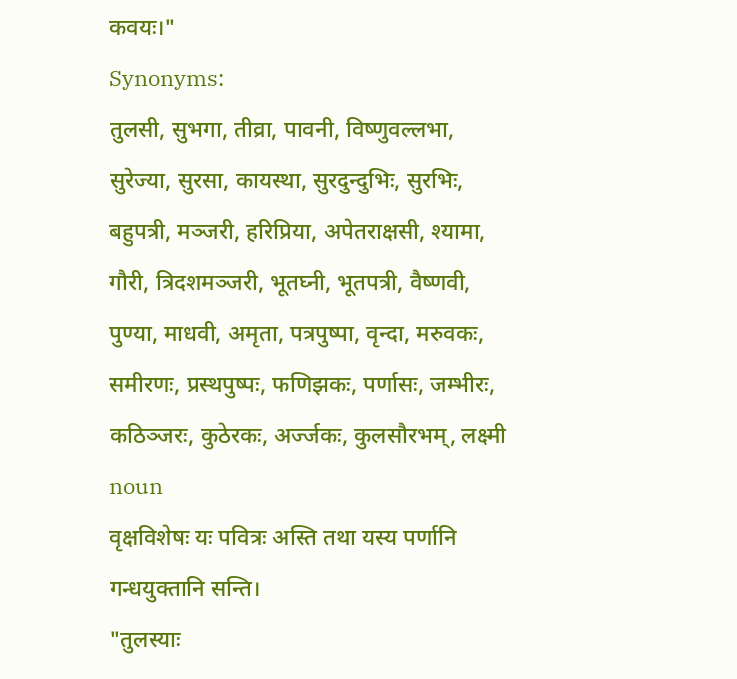कवयः।"
Synonyms:
तुलसी, सुभगा, तीव्रा, पावनी, विष्णुवल्लभा, सुरेज्या, सुरसा, कायस्था, सुरदुन्दुभिः, सुरभिः, बहुपत्री, मञ्जरी, हरिप्रिया, अपेतराक्षसी, श्यामा, गौरी, त्रिदशमञ्जरी, भूतघ्नी, भूतपत्री, वैष्णवी, पुण्या, माधवी, अमृता, पत्रपुष्पा, वृन्दा, मरुवकः, समीरणः, प्रस्थपुष्पः, फणिझकः, पर्णासः, जम्भीरः, कठिञ्जरः, कुठेरकः, अर्ज्जकः, कुलसौरभम्, लक्ष्मी
noun
वृक्षविशेषः यः पवित्रः अस्ति तथा यस्य पर्णानि गन्धयुक्तानि सन्ति।
"तुलस्याः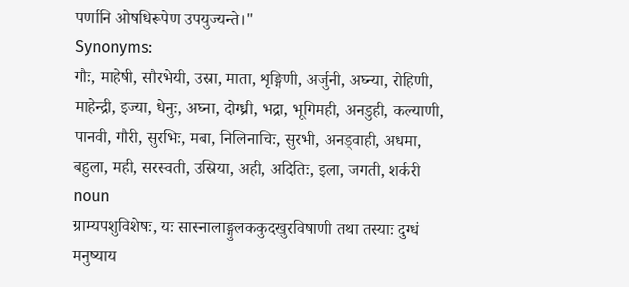पर्णानि ओषधिरूपेण उपयुज्यन्ते।"
Synonyms:
गौः, माहेषी, सौरभेयी, उस्रा, माता, शृङ्गिणी, अर्जुनी, अघ्न्या, रोहिणी, माहेन्द्री, इज्या, धेनुः, अघ्ना, दोग्ध्री, भद्रा, भूगिमही, अनडुही, कल्याणी, पानवी, गौरी, सुरभिः, मबा, निलिनाचिः, सुरभी, अनड्वाही, अधमा, बहुला, मही, सरस्वती, उस्रिया, अही, अदितिः, इला, जगती, शर्करी
noun
ग्राम्यपशुविशेषः, यः सास्नालाङ्गुलककुदखुरविषाणी तथा तस्याः दुग्धं मनुष्याय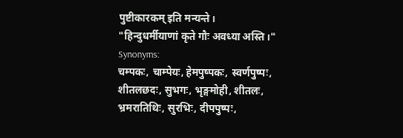पुष्टीकारकम् इति मन्यन्ते।
"हिन्दुधर्मीयाणां कृते गौः अवध्या अस्ति।"
Synonyms:
चम्पकः, चाम्पेयः, हेमपुष्पकः, स्वर्णपुष्पः, शीतलछदः, सुभगः, भृङ्गमोही, शीतलः, भ्रमरातिथिः, सुरभिः, दीपपुष्पः,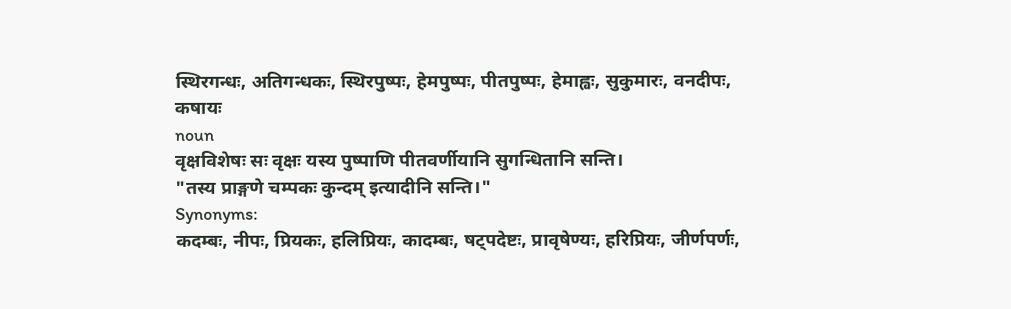स्थिरगन्धः, अतिगन्धकः, स्थिरपुष्पः, हेमपुष्पः, पीतपुष्पः, हेमाह्वः, सुकुमारः, वनदीपः, कषायः
noun
वृक्षविशेषः सः वृक्षः यस्य पुष्पाणि पीतवर्णीयानि सुगन्धितानि सन्ति।
"तस्य प्राङ्गणे चम्पकः कुन्दम् इत्यादीनि सन्ति।"
Synonyms:
कदम्बः, नीपः, प्रियकः, हलिप्रियः, कादम्बः, षट्पदेष्टः, प्रावृषेण्यः, हरिप्रियः, जीर्णपर्णः,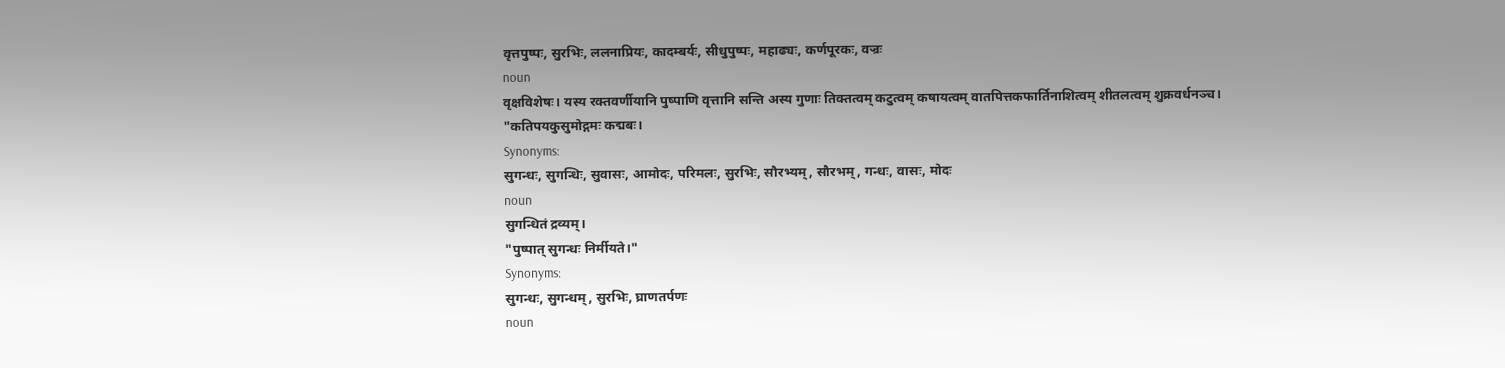वृत्तपुष्पः, सुरभिः, ललनाप्रियः, कादम्बर्यः, सीधुपुष्पः, महाढ्यः, कर्णपूरकः, वज्रः
noun
वृक्षविशेषः। यस्य रक्तवर्णीयानि पुष्पाणि वृत्तानि सन्ति अस्य गुणाः तिक्तत्वम् कटुत्वम् कषायत्वम् वातपित्तकफार्तिनाशित्वम् शीतलत्वम् शुक्रवर्धनञ्च।
"कतिपयकुसुमोद्गमः कद्मबः।
Synonyms:
सुगन्धः, सुगन्धिः, सुवासः, आमोदः, परिमलः, सुरभिः, सौरभ्यम्, सौरभम्, गन्धः, वासः, मोदः
noun
सुगन्धितं द्रव्यम्।
"पुष्पात् सुगन्धः निर्मीयते।"
Synonyms:
सुगन्धः, सुगन्धम्, सुरभिः, घ्राणतर्पणः
noun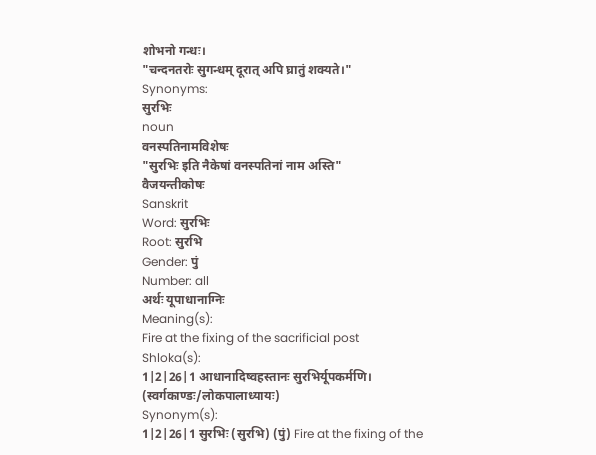शोभनो गन्धः।
"चन्दनतरोः सुगन्धम् दूरात् अपि घ्रातुं शक्यते।"
Synonyms:
सुरभिः
noun
वनस्पतिनामविशेषः
"सुरभिः इति नैकेषां वनस्पतिनां नाम अस्ति"
वैजयन्तीकोषः
Sanskrit
Word: सुरभिः
Root: सुरभि
Gender: पुं
Number: all
अर्थः यूपाधानाग्निः
Meaning(s):
Fire at the fixing of the sacrificial post
Shloka(s):
1|2|26|1 आधानादिष्वहस्तानः सुरभिर्यूपकर्मणि। (स्वर्गकाण्डः/लोकपालाध्यायः)
Synonym(s):
1|2|26|1 सुरभिः (सुरभि) (पुं) Fire at the fixing of the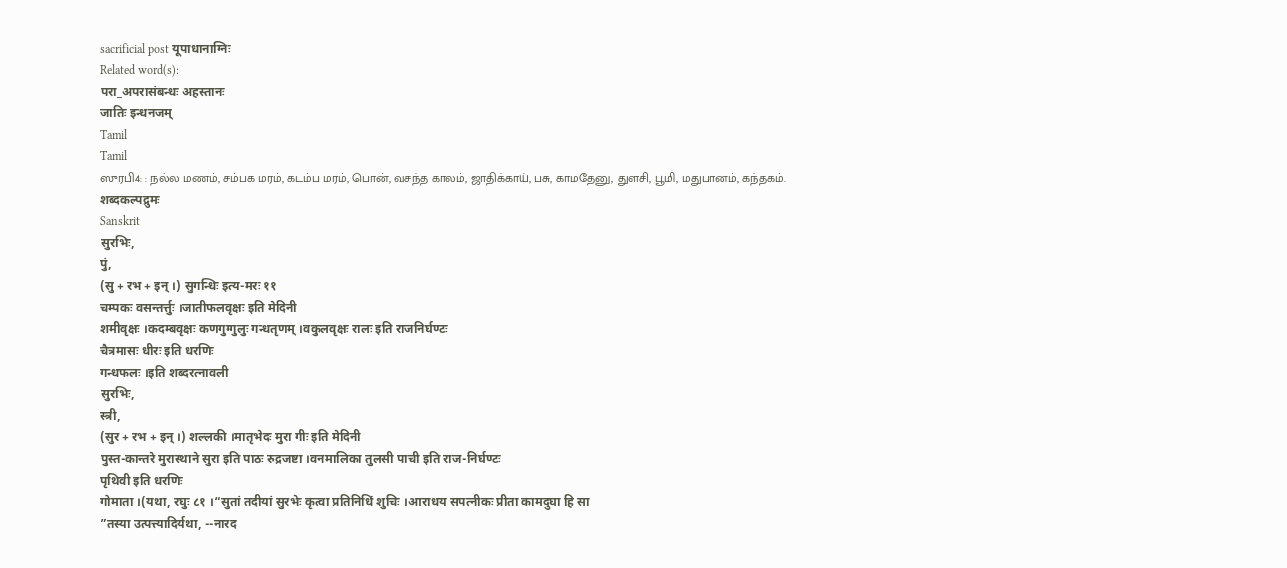sacrificial post यूपाधानाग्निः
Related word(s):
परा_अपरासंबन्धः अहस्तानः
जातिः इन्धनजम्
Tamil
Tamil
ஸுரபி4: : நல்ல மணம், சம்பக மரம், கடம்ப மரம், பொன், வசந்த காலம், ஜாதிக்காய், பசு, காமதேனு, துளசி, பூமி, மதுபானம், கந்தகம்.
शब्दकल्पद्रुमः
Sanskrit
सुरभिः,
पुं,
(सु + रभ + इन् ।) सुगन्धिः इत्य-मरः ११
चम्पकः वसन्तर्त्तुः ।जातीफलवृक्षः इति मेदिनी
शमीवृक्षः ।कदम्बवृक्षः कणगुग्गुलुः गन्धतृणम् ।वकुलवृक्षः रालः इति राजनिर्घण्टः
चैत्रमासः धीरः इति धरणिः
गन्धफलः ।इति शब्दरत्नावली
सुरभिः,
स्त्री,
(सुर + रभ + इन् ।) शल्लकी ।मातृभेदः मुरा गीः इति मेदिनी
पुस्त-कान्तरे मुरास्थाने सुरा इति पाठः रुद्रजष्टा ।वनमालिका तुलसी पाची इति राज-निर्घण्टः
पृथिवी इति धरणिः
गोमाता ।(यथा, रघुः ८१ ।“सुतां तदीयां सुरभेः कृत्वा प्रतिनिधिं शुचिः ।आराधय सपत्नीकः प्रीता कामदुघा हि सा
”तस्या उत्पत्त्यादिर्यथा, --नारद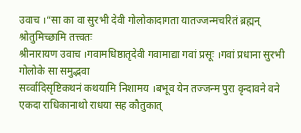उवाच ।“सा का वा सुरभी देवी गोलोकादागता यातज्जन्मचरितं ब्रह्मन् श्रोतुमिच्छामि तत्त्वतः
श्रीनारायण उवाच ।गवामधिष्ठातृदेवी गवामाद्या गवां प्रसूः ।गवां प्रधाना सुरभी गोलोके सा समुद्भवा
सर्व्वादिसृष्टिकथनं कथयामि निशामय ।बभूव येन तज्जन्म पुरा वृन्दावने वने
एकदा राधिकानाथो राधया सह कौतुकात्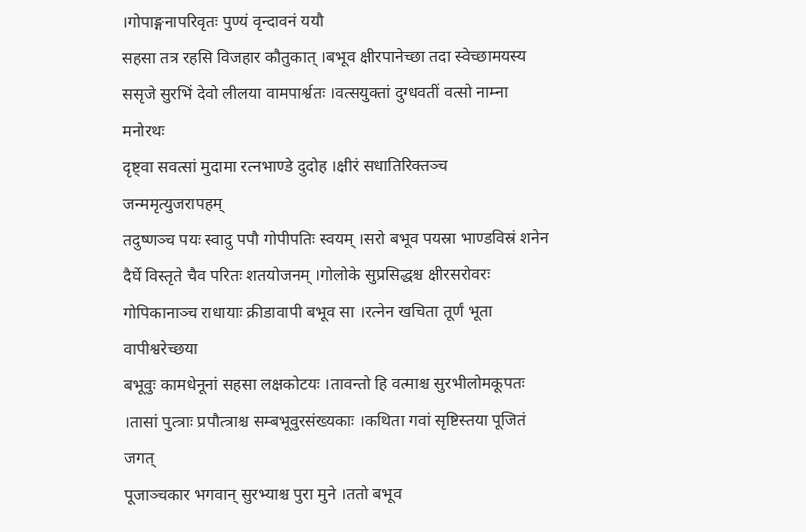।गोपाङ्गनापरिवृतः पुण्यं वृन्दावनं ययौ
सहसा तत्र रहसि विजहार कौतुकात् ।बभूव क्षीरपानेच्छा तदा स्वेच्छामयस्य
ससृजे सुरभिं देवो लीलया वामपार्श्वतः ।वत्सयुक्तां दुग्धवतीं वत्सो नाम्ना मनोरथः
दृष्ट्वा सवत्सां मुदामा रत्नभाण्डे दुदोह ।क्षीरं सधातिरिक्तञ्च जन्ममृत्युजरापहम्
तदुष्णञ्च पयः स्वादु पपौ गोपीपतिः स्वयम् ।सरो बभूव पयस्रा भाण्डविस्रं शनेन
दैर्घे विस्तृते चैव परितः शतयोजनम् ।गोलोके सुप्रसिद्धश्च क्षीरसरोवरः
गोपिकानाञ्च राधायाः क्रीडावापी बभूव सा ।रत्नेन खचिता तूर्णं भूता वापीश्वरेच्छया
बभूवुः कामधेनूनां सहसा लक्षकोटयः ।तावन्तो हि वत्माश्च सुरभीलोमकूपतः ।तासां पुत्त्राः प्रपौत्त्राश्च सम्बभूवुरसंख्यकाः ।कथिता गवां सृष्टिस्तया पूजितं जगत्
पूजाञ्चकार भगवान् सुरभ्याश्च पुरा मुने ।ततो बभूव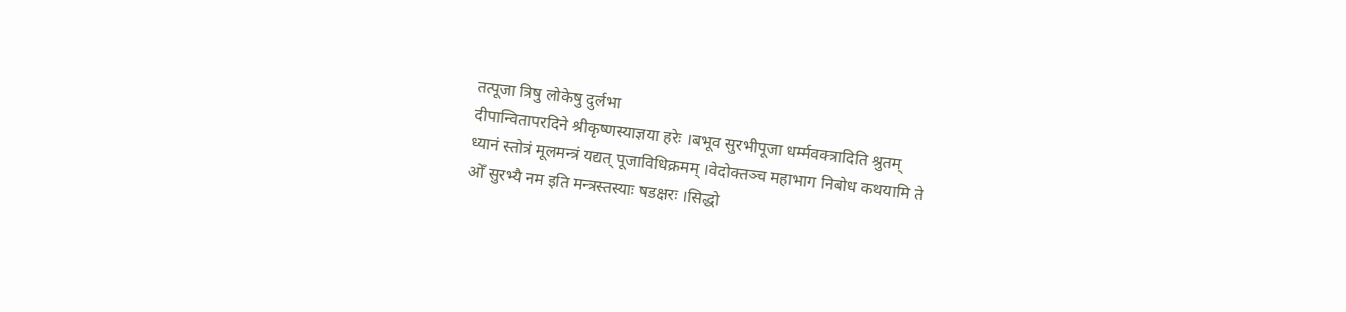तत्पूजा त्रिषु लोकेषु दुर्लभा
दीपान्वितापरदिने श्रीकृष्णस्याज्ञया हरेः ।बभूव सुरभीपूजा धर्म्मवक्त्रादिति श्रुतम्
ध्यानं स्तोत्रं मूलमन्त्रं यद्यत् पूजाविधिक्रमम् ।वेदोक्तञ्च महाभाग निबोध कथयामि ते
ओँ सुरभ्यै नम इति मन्त्रस्तस्याः षडक्षरः ।सिद्धो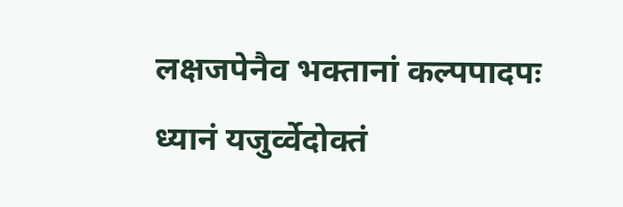लक्षजपेनैव भक्तानां कल्पपादपः
ध्यानं यजुर्व्वेदोक्तं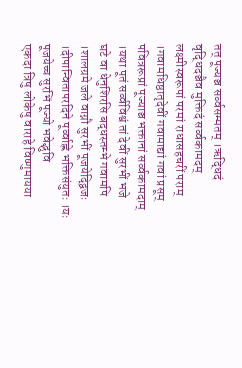तत् पूज्यञ्च सर्व्वसम्मतम् ।ऋद्धिदं वृद्धिदञ्चैव मुक्तिदं सर्व्वकामदम्
लक्ष्मीस्वरूपां परमां राधासहचरीं पराम् ।गवामधिष्ठातृदेवीं गवामाद्यां गवां प्रसूम्
पवित्ररूप्रां पूज्याञ्च भक्तानां सर्व्वकामदाम् ।यथा पूतं सर्व्वविश्वं तां देवीं सुरभीं भजे
घटे वा धेनुशिरसि बद्धस्तम्भे गवामपि ।शालग्रमे जले वाग्नौ सुरभीं पूजयेद्द्विजः ।दीपान्वितापरदिने पूर्व्वाह्ले भक्तिसंयुतः ।यः पूजयेच्च सुरभिं पूज्यो भवेद्भुवि
एकदा त्रिषु लोकेषु वाराहे विष्णुमायया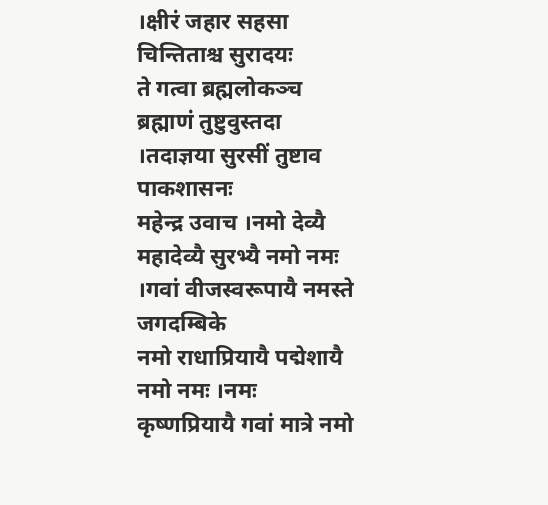।क्षीरं जहार सहसा चिन्तिताश्च सुरादयः
ते गत्वा ब्रह्मलोकञ्च ब्रह्माणं तुष्टुवुस्तदा ।तदाज्ञया सुरसीं तुष्टाव पाकशासनः
महेन्द्र उवाच ।नमो देव्यै महादेव्यै सुरभ्यै नमो नमः ।गवां वीजस्वरूपायै नमस्ते जगदम्बिके
नमो राधाप्रियायै पद्मेशायै नमो नमः ।नमः कृष्णप्रियायै गवां मात्रे नमो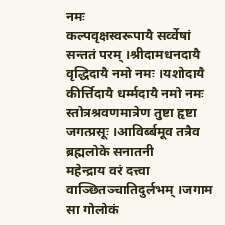नमः
कल्पवृक्षस्वरूपायै सर्व्वेषां सन्ततं परम् ।श्रीदामधनदायै वृद्धिदायै नमो नमः ।यशोदायै कीर्त्तिदायै धर्म्मदायै नमो नमः
स्तोत्रश्रवणमात्रेण तुष्टा हृष्टा जगत्प्रसूः ।आविर्ब्बमूव तत्रैव ब्रह्मलोके सनातनी
महेन्द्राय वरं दत्त्वा वाञ्छितञ्चातिदुर्लभम् ।जगाम सा गोलोकं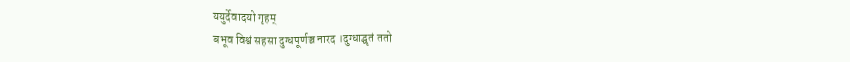ययुर्देवादयो गृहम्
बभूव विश्वं सहसा दुग्धपूर्णञ्च नारद ।दुग्धाद्घृतं ततो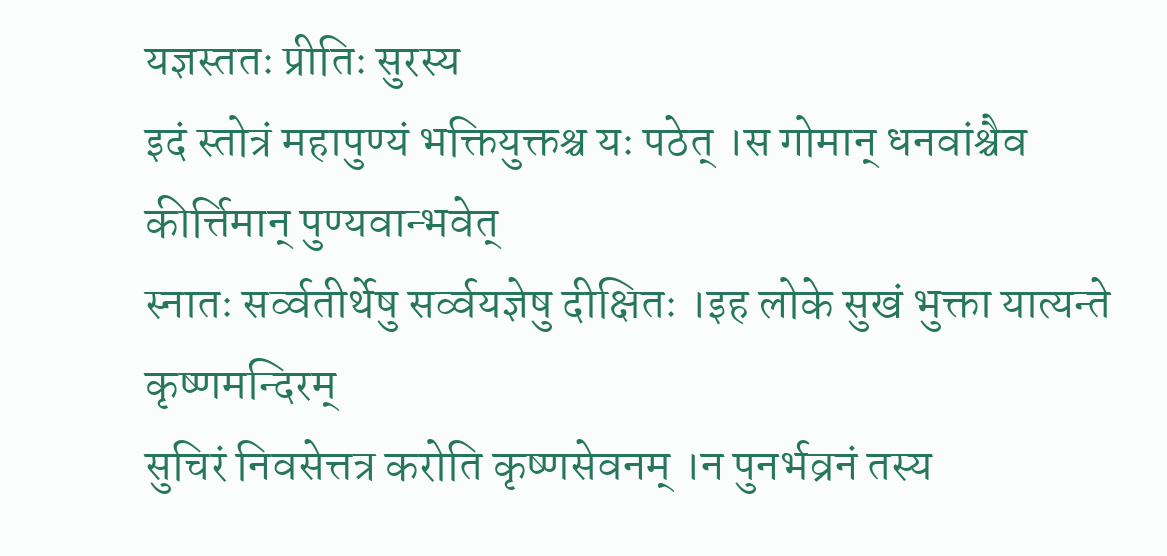यज्ञस्ततः प्रीतिः सुरस्य
इदं स्तोत्रं महापुण्यं भक्तियुक्तश्च यः पठेत् ।स गोमान् धनवांश्चैव कीर्त्तिमान् पुण्यवान्भवेत्
स्नातः सर्व्वतीर्थेषु सर्व्वयज्ञेषु दीक्षितः ।इह लोके सुखं भुक्ता यात्यन्ते कृष्णमन्दिरम्
सुचिरं निवसेत्तत्र करोति कृष्णसेवनम् ।न पुनर्भव्रनं तस्य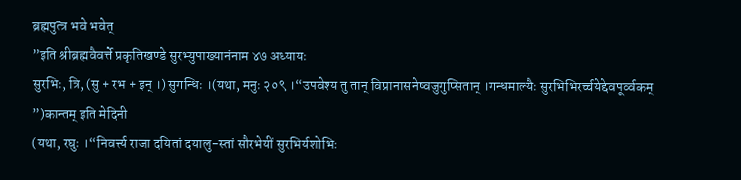ब्रह्मपुत्त्र भवे भवेत्
”इति श्रीब्रह्मवैवर्त्ते प्रकृतिखण्डे सुरभ्युपाख्यानंनाम ४७ अध्यायः
सुरभिः, त्रि, (सु + रभ + इन् ।) सुगन्धिः ।(यथा, मनुः २०९ ।“उपवेश्य तु तान् विप्रानासनेष्वजुगुप्सितान् ।गन्धमाल्यैः सुरभिभिरर्च्चयेद्देवपूर्व्वकम्
”)कान्तम् इति मेदिनी
(यथा, रघुः ।“निवर्त्त्य राजा दयितां दयालु-स्तां सौरभेयीं सुरभिर्यशोभिः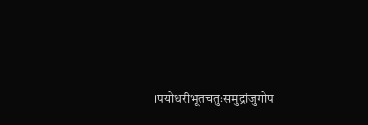।पयोधरीभूतचतुःसमुद्रांजुगोप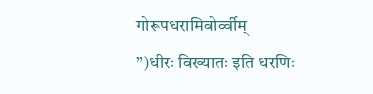गोरूपधरामिवोर्व्वीम्
”)धीरः विख्यातः इति धरणिः